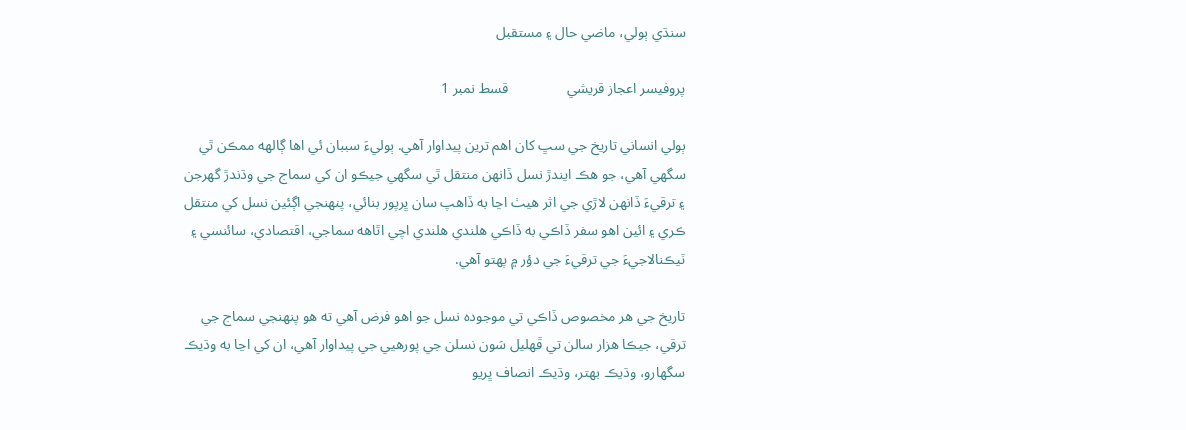سنڌي ٻولي، ماضي حال ۽ مستقبل

پروفيسر اعجاز قريشي                قسط نمبر 1

ٻولي انساني تاريخ جي سڀ کان اهم ترين پيداوار آهي. ٻوليءَ سببان ئي اها ڳالهه ممڪن ٿي سگھي آهي، جو هڪ ايندڙ نسل ڏانهن منتقل ٿي سگھي جيڪو ان کي سماج جي وڌندڙ گھرجن ۽ ترقيءَ ڏانهن لاڙي جي اثر هيٺ اڃا به ڏاهپ سان ڀرپور بنائي، پنهنجي اڳئين نسل کي منتقل ڪري ۽ ائين اهو سفر ڏاڪي به ڏاڪي هلندي هلندي اچي اٿاهه سماجي، اقتصادي، سائنسي ۽ ٽيڪنالاجيءَ جي ترقيءَ جي دؤر ۾ پهتو آهي.

تاريخ جي هر مخصوص ڏاڪي تي موجوده نسل جو اهو فرض آهي ته هو پنهنجي سماج جي ترقي، جيڪا هزار سالن تي ڦهليل سَون نسلن جي پورهيي جي پيداوار آهي، ان کي اڃا به وڌيڪ سگھارو، وڌيڪ بهتر، وڌيڪ انصاف ڀريو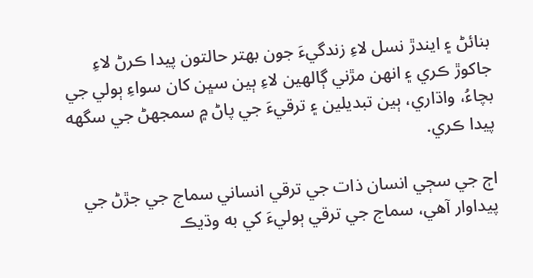بنائڻ ۽ ايندڙ نسل لاءِ زندگيءَ جون بهتر حالتون پيدا ڪرڻ لاءِ جاکوڙ ڪري ۽ انهن مڙني ڳالهين لاءِ ٻين سڀن کان سواءِ ٻولي جي بچاءُ، واڌاري، ٻين تبديلين ۽ ترقيءَ جي پاڻ ۾ سمجھڻ جي سگھه پيدا ڪري.

اڄ جي سڄي انسان ذات جي ترقي انساني سماج جي جڙڻ جي پيداوار آهي، سماج جي ترقي ٻوليءَ کي به وڌيڪ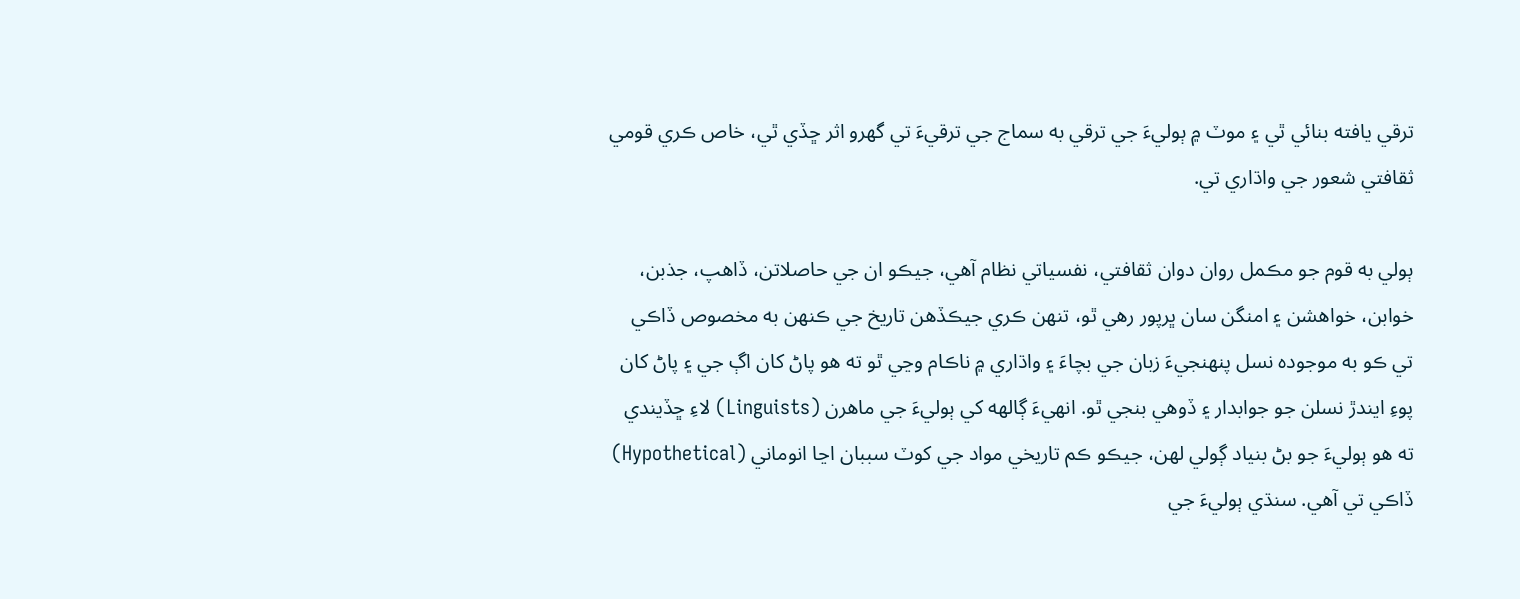ترقي يافته بنائي ٿي ۽ موٽ ۾ ٻوليءَ جي ترقي به سماج جي ترقيءَ تي گھرو اثر ڇڏي ٿي، خاص ڪري قومي ثقافتي شعور جي واڌاري تي.

ٻولي به قوم جو مڪمل روان دوان ثقافتي، نفسياتي نظام آهي، جيڪو ان جي حاصلاتن، ڏاهپ، جذبن، خوابن، خواهشن ۽ امنگن سان ڀرپور رهي ٿو، تنهن ڪري جيڪڏهن تاريخ جي ڪنهن به مخصوص ڏاڪي تي ڪو به موجوده نسل پنهنجيءَ زبان جي بچاءَ ۽ واڌاري ۾ ناڪام وڃي ٿو ته هو پاڻ کان اڳ جي ۽ پاڻ کان پوءِ ايندڙ نسلن جو جوابدار ۽ ڏوهي بنجي ٿو. انهيءَ ڳالهه کي ٻوليءَ جي ماهرن (Linguists) لاءِ ڇڏيندي ته هو ٻوليءَ جو بڻ بنياد ڳولي لهن، جيڪو ڪم تاريخي مواد جي کوٽ سببان اڃا انوماني (Hypothetical) ڏاڪي تي آهي. سنڌي ٻوليءَ جي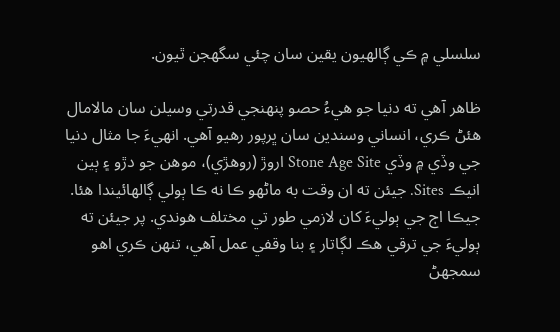سلسلي ۾ ڪي ڳالهيون يقين سان چئي سگھجن ٿيون.

ظاهر آهي ته دنيا جو هيءُ حصو پنهنجي قدرتي وسيلن سان مالامال هئڻ ڪري، انساني وسندين سان ڀرپور رهيو آهي. انهيءَ جا مثال دنيا جي وڏي ۾ وڏي Stone Age Site اروڙ (روهڙي)، موهن جو دڙو ۽ ٻين انيڪ Sites. جيئن ته ان وقت به ماڻهو ڪا نه ڪا ٻولي ڳالهائيندا هئا. جيڪا اڄ جي ٻوليءَ کان لازمي طور تي مختلف هوندي. پر جيئن ته ٻوليءَ جي ترقي هڪ لڳاتار ۽ بنا وقفي عمل آهي، تنهن ڪري اهو سمجھڻ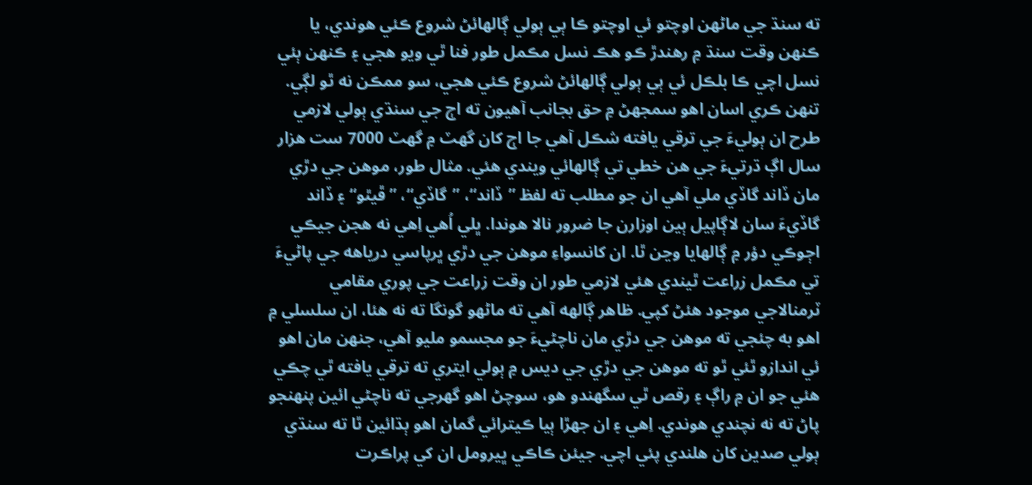ته سنڌ جي ماڻهن اوچتو ئي اوچتو ڪا ٻي ٻولي ڳالهائڻ شروع ڪئي هوندي، يا ڪنهن وقت سنڌ ۾ رهندڙ ڪو هڪ نسل مڪمل طور فنا ٿي ويو هجي ۽ ڪنهن ٻئي نسل اچي ڪا بلڪل ئي ٻي ٻولي ڳالهائڻ شروع ڪئي هجي، سو ممڪن نه ٿو لڳي. تنهن ڪري اسان اهو سمجھڻ ۾ حق بجانب آهيون ته اڄ جي سنڌي ٻولي لازمي طرح ان ٻوليءَ جي ترقي يافته شڪل آهي جا اڄ کان گھٽ ۾ گھٽ 7000 ست هزار سال اڳ ڌرتيءَ جي هن خطي تي ڳالهائي ويندي هئي. مثال طور، موهن جي دڙي مان ڏاند گاڏي ملي آهي ان جو مطلب ته لفظ ”ڏاند“، ”گاڏي“، ”ڦيٿو“ ۽ ڏاند گاڏيءَ سان لاڳاپيل ٻين اوزارن جا ضرور نالا هوندا. ڀلي اُهي اِهي نه هجن جيڪي اڄوڪي دؤر ۾ ڳالهايا وڃن ٿا. ان کانسواءِ موهن جي دڙي ڀرپاسي درياهه جي پاڻيءَ تي مڪمل زراعت ٿيندي هئي لازمي طور ان وقت زراعت جي پوري مقامي ٽرمنالاجي موجود هئڻ کپي. ظاهر ڳالهه آهي ته ماڻهو گونگا ته نه هئا، ان سلسلي ۾ اهو به چئجي ته موهن جي دڙي مان ناچڻيءَ جو مجسمو مليو آهي، جنهن مان اهو ئي اندازو ٿئي ٿو ته موهن جي دڙي جي ديس ۾ ٻولي ايتري ته ترقي يافته ٿي چڪي هئي جو ان ۾ راڳ ۽ رقص ٿي سگھندو هو، سوچڻ اهو گھرجي ته ناچڻي ائين پنهنجو پاڻ ته نه نچندي هوندي. اِهي ۽ ان جھڙا ٻيا ڪيترائي گمان اهو ٻڌائين ٿا ته سنڌي ٻولي صدين کان هلندي پئي اچي. جيئن ڪاڪي ڀيرومل ان کي پراڪرت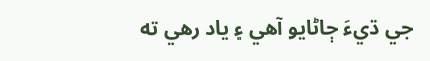جي ڌيءَ ڄاڻايو آهي ۽ ياد رهي ته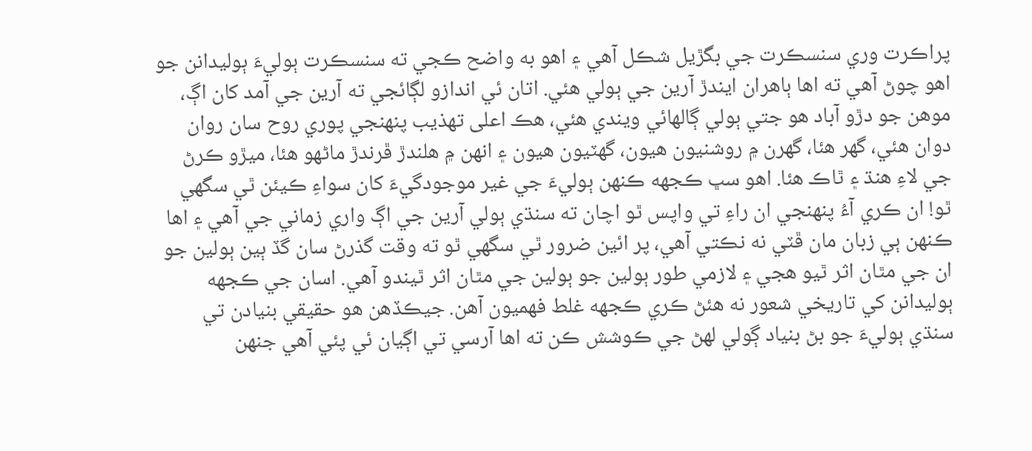پراڪرت وري سنسڪرت جي بگڙيل شڪل آهي ۽ اهو به واضح ڪجي ته سنسڪرت ٻوليءَ ٻوليدانن جو اهو چوڻ آهي ته اها ٻاهران ايندڙ آرين جي ٻولي هئي. اتان ئي اندازو لڳائجي ته آرين جي آمد کان اڳ، موهن جو دڙو آباد هو جتي ٻولي ڳالهائي ويندي هئي، هڪ اعلى تهذيب پنهنجي پوري روح سان روان دوان هئي، گھر هئا، گھرن ۾ روشنيون هيون، گھٽيون هيون ۽ انهن ۾ هلندڙ ڦرندڙ ماڻهو هئا، ميڙو ڪرڻ جي لاءِ هنڌ ۽ ٿاڪ هئا. اهو سڀ ڪجھه ڪنهن ٻوليءَ جي غير موجودگيءَ کان سواءِ ڪيئن ٿي سگھي ٿو! ان ڪري آءُ پنهنجي ان راءِ تي واپس ٿو اچان ته سنڌي ٻولي آرين جي اڳ واري زماني جي آهي ۽ اها ڪنهن ٻي زبان مان ڦٽي نه نڪتي آهي، پر ائين ضرور ٿي سگھي ٿو ته وقت گذرڻ سان گڏ ٻين ٻولين جو ان جي مٿان اثر ٿيو هجي ۽ لازمي طور ٻولين جو ٻولين جي مٿان اثر ٿيندو آهي. اسان جي ڪجھه ٻوليدانن کي تاريخي شعور نه هئڻ ڪري ڪجھه غلط فهميون آهن. جيڪڏهن هو حقيقي بنيادن تي سنڌي ٻوليءَ جو بڻ بنياد ڳولي لهڻ جي ڪوشش ڪن ته اها آرسي تي اڳيان ئي پئي آهي جنهن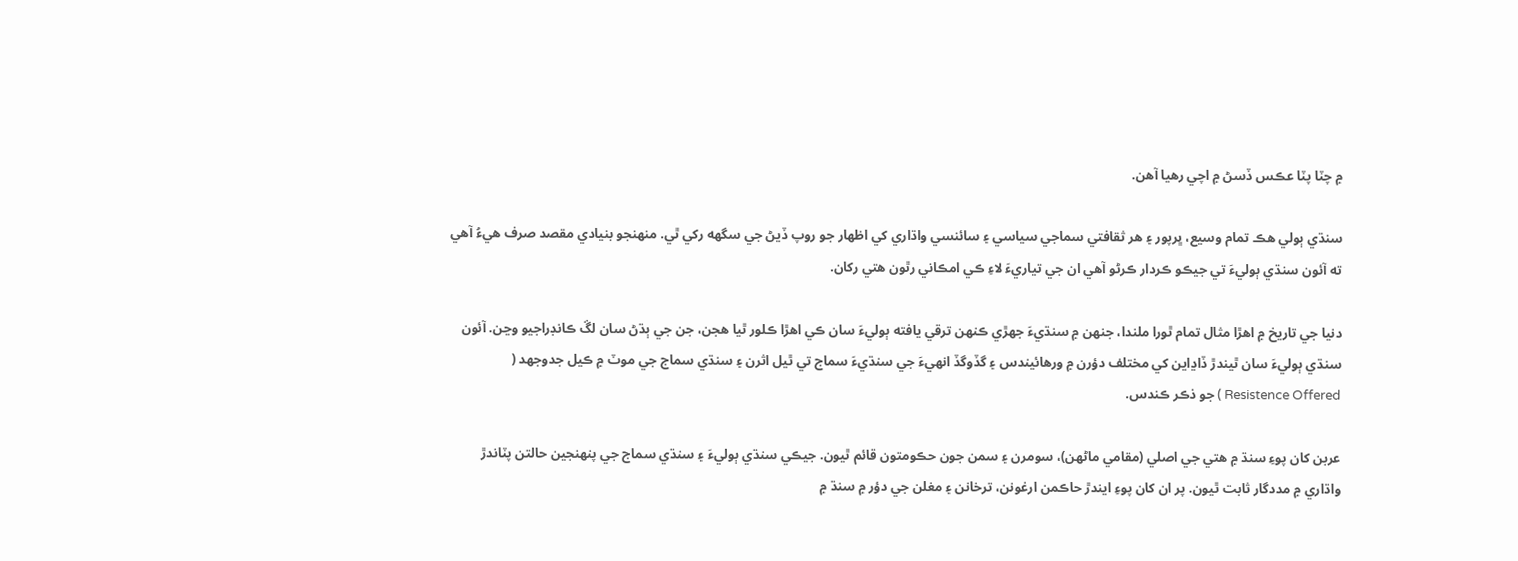۾ چٽا پٽا عڪس ڏسڻ ۾ اچي رهيا آهن.

سنڌي ٻولي هڪ تمام وسيع، ڀرپور ۽ هر ثقافتي سماجي سياسي ۽ سائنسي واڌاري کي اظهار جو روپ ڏيڻ جي سگھه رکي ٿي. منهنجو بنيادي مقصد صرف هيءُ آهي ته آئون سنڌي ٻوليءَ تي جيڪو ڪردار ڪرڻو آهي ان جي تياريءَ لاءِ ڪي امڪاني رٿون هتي رکان.

دنيا جي تاريخ ۾ اهڙا مثال تمام ٿورا ملندا، جنهن ۾ سنڌيءَ جھڙي ڪنهن ترقي يافته ٻوليءَ سان ڪي اهڙا ڪلور ٿيا هجن، جن جي ٻڌڻ سان لڱ ڪانڊراجيو وڃن. آئون سنڌي ٻوليءَ سان ٿيندڙ ڏاڍاين کي مختلف دؤرن ۾ ورهائيندس ۽ گڏوگڏ انهيءَ جي سنڌيءَ سماج تي ٿيل اثرن ۽ سنڌي سماج جي موٽ ۾ ڪيل جدوجھد ( Resistence Offered ) جو ذڪر ڪندس.

عربن کان پوءِ سنڌ ۾ هتي جي اصلي (مقامي ماڻهن)، سومرن ۽ سمن جون حڪومتون قائم ٿيون. جيڪي سنڌي ٻوليءَ ۽ سنڌي سماج جي پنهنجين حالتن پٽاندڙ واڌاري ۾ مددگار ثابت ٿيون. پر ان کان پوءِ ايندڙ حاڪمن ارغونن، ترخانن ۽ مغلن جي دؤر ۾ سنڌ ۾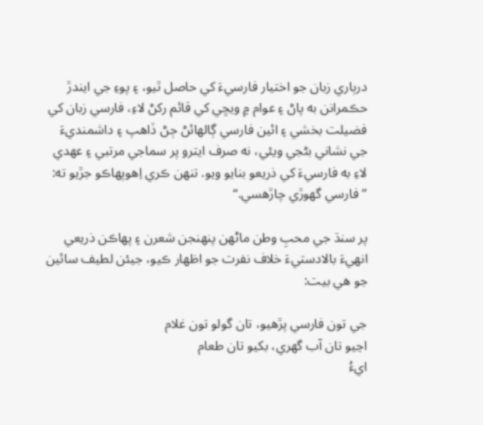درٻاري زبان جو اختيار فارسيءَ کي حاصل ٿيو، ۽ پوءِ جي ايندڙ حڪمرانن به پاڻ ۽ عوام ۾ ويڇي کي قائم رکڻ لاءِ، فارسي زبان کي فضيلت بخشي ۽ ائين فارسي ڳالهائڻ ڄڻ ڏاهپ ۽ داشمنديءَ جي نشاني بڻجي ويئي، نه صرف ايترو پر سماجي مرتبي ۽ عهدي لاءِ به فارسيءَ کي ذريعو بنايو ويو. تنهن ڪري اِهوپهاڪو جڙيو ته: ”فارسي گھوڙي چاڙهسي.“

پر سنڌ جي محبِ وطن ماڻهن پنهنجن شعرن ۽ پهاڪن ذريعي انهيءَ بالادستيءَ خلاف نفرت جو اظهار ڪيو، جيئن لطيف سائين جو هي بيت:

جي تون فارسي پڙهيو، تان گولو تون غلام
اڃيو تان آب گھري، بکيو تان طعام
ايءُ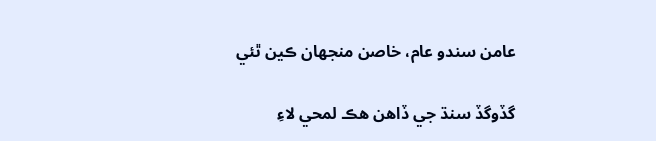عامن سندو عام، خاصن منجھان ڪين ٿئي

گڏوگڏ سنڌ جي ڏاهن هڪ لمحي لاءِ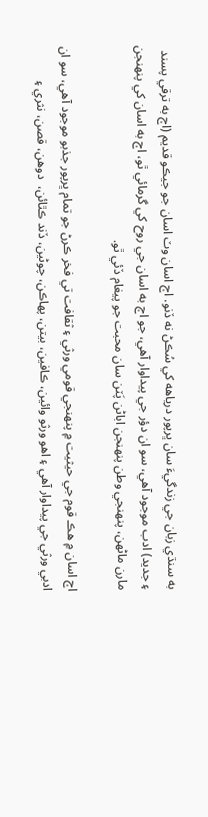به سنڌي زبان جي زندگيءَ سان ڀرپور درياهه کي سُڪڻ نه ڏنو. اڄ اسان وٽ اسان جو جيڪو قديم (اڄ به ترقي پسند ۽ جديد) ادب موجود آهي، سو ان دؤر جي پيداوار آهي، جو اڄ به اسان جي روح کي گرمائي ٿو، اڄ به اسان کي پنهنجن مارن ماڻهن، پنهنجي وطن پنهنجن اباڻن پَٽن سان محبت جو پيغام ڏئي ٿو.

اڄ اسان ۾ هڪ قوم جي حيثيت ۾ پنهنجي قومي ورثي ۽ ثقافت تي فخر ڪرڻ جو تمام ڀرپور جذبو موجود آهي، سو ان ادبي ورثي جي پيداوار آهي ۽ اهو ورثو وائين، ڪافين، بيتن، پهاڪن، چوڻين، ڏند ڪٿائن،  دوهن، قصن، نثري ۽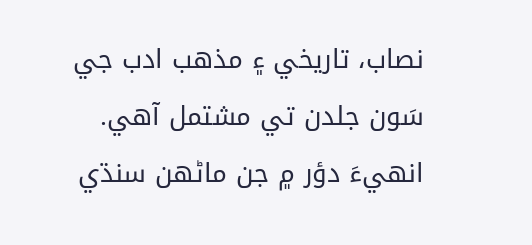نصاب، تاريخي ۽ مذهب ادب جي سَون جلدن تي مشتمل آهي. انهيءَ دؤر ۾ جن ماڻهن سنڌي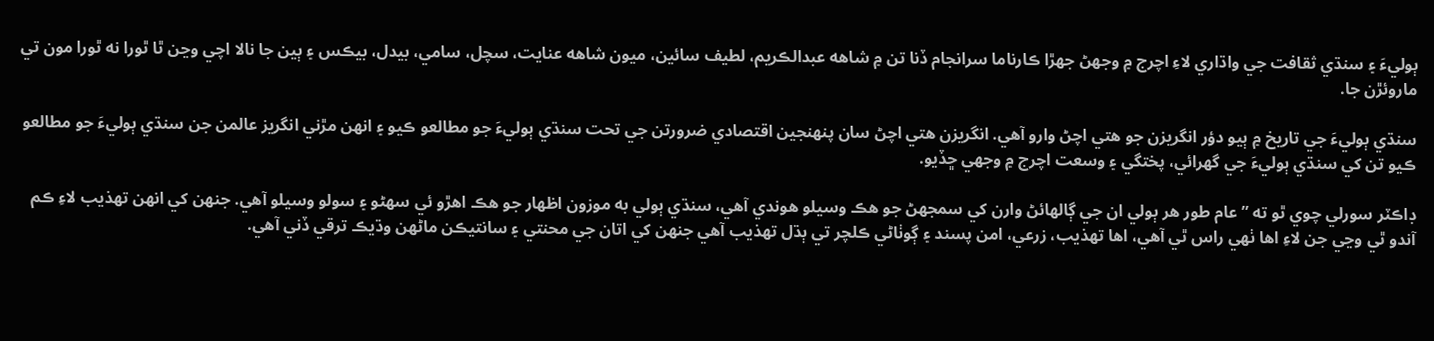ٻوليءَ ۽ سنڌي ثقافت جي واڌاري لاءِ اچرج ۾ وجھڻ جھڙا ڪارناما سرانجام ڏنا تن ۾ شاهه عبدالڪريم، لطيف سائين، ميون شاهه عنايت، سچل، سامي، بيدل، بيڪس ۽ ٻين جا نالا اچي وڃن ٿا ٿورا نه ٿورا مون تي ماروئڙن جا.

سنڌي ٻوليءَ جي تاريخ ۾ ٻيو دؤر انگريزن جو هتي اچڻ وارو آهي. انگريزن هتي اچڻ سان پنهنجين اقتصادي ضرورتن جي تحت سنڌي ٻوليءَ جو مطالعو ڪيو ۽ انهن مڙني انگريز عالمن جن سنڌي ٻوليءَ جو مطالعو ڪيو تن کي سنڌي ٻوليءَ جي گھرائي، پختگي ۽ وسعت اچرج ۾ وجھي ڇڏيو.

ڊاڪٽر سورلي چوي ٿو ته ”عام طور هر ٻولي ان جي ڳالهائڻ وارن کي سمجھڻ جو هڪ وسيلو هوندي آهي، سنڌي ٻولي به موزون اظهار جو هڪ اهڙو ئي سهڻو ۽ سولو وسيلو آهي. جنهن کي انهن تهذيب لاءِ ڪم آندو ٿي وڃي جن لاءِ اها ٺهي راس ٿي آهي، اها تهذيب، زرعي، امن پسند ۽ ڳوٺاڻي ڪلچر تي ٻڌل تهذيب آهي جنهن کي اتان جي محنتي ۽ سانتيڪن ماڻهن وڌيڪ ترقي ڏني آهي.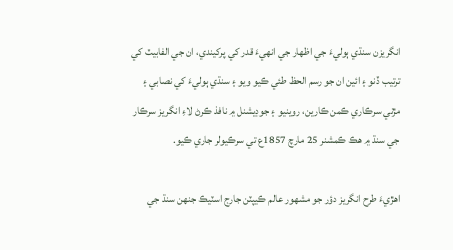انگريزن سنڌي ٻوليءَ جي اظهار جي انهيءَ قدر کي پرکيندي، ان جي الفابيٽ کي ترتيب ڏنو ۽ ائين ان جو رسم الحظ طئي ڪيو ويو ۽ سنڌي ٻوليءَ کي نصابي ۽ مڙني سرڪاري ڪمن ڪارين، روينيو ۽ جوڊيشنل ۾ نافذ ڪرڻ لاءِ انگريز سرڪار جي سنڌ ۾ هڪ ڪمشنر 25 مارچ 1857ع تي سرڪيولر جاري ڪيو.

اهڙيءَ طرح انگريز دؤر جو مشهور عالم ڪيپٽن جارج اسٽيڪ جنهن سنڌ جي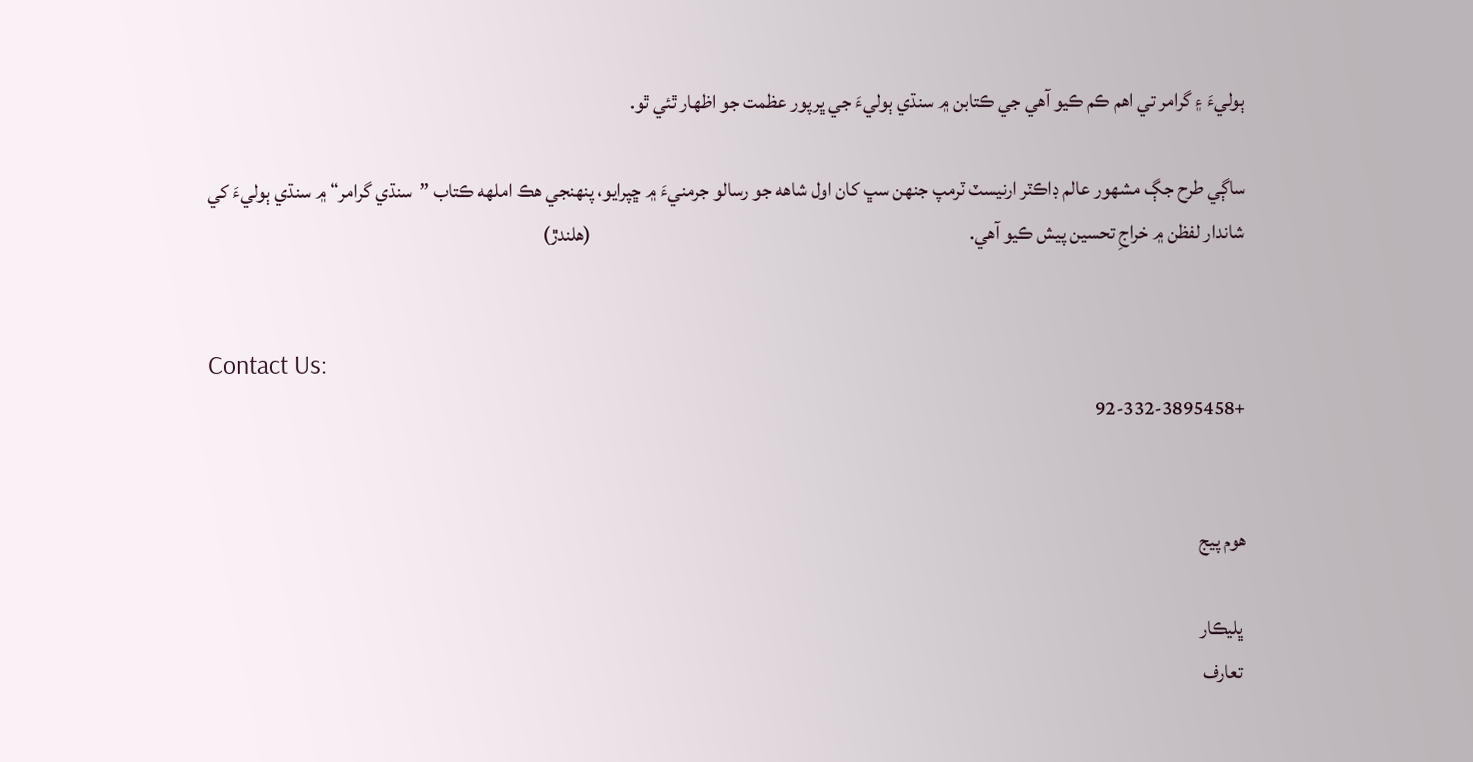ٻوليءَ ۽ گرامر تي اهم ڪم ڪيو آهي جي ڪتابن ۾ سنڌي ٻوليءَ جي ڀرپور عظمت جو اظهار ٿئي ٿو.

ساڳي طرح جڳ مشهور عالم ڊاڪٽر ارنيسٽ ٽرمپ جنهن سڀ کان اول شاهه جو رسالو جرمنيءَ ۾ ڇپرايو، پنهنجي هڪ املهه ڪتاب ”سنڌي گرامر“ ۾ سنڌي ٻوليءَ کي شاندار لفظن ۾ خراجِ تحسين پيش ڪيو آهي.                                                                                                (هلندڙ)


Contact Us:
+92-332-3895458


هوم پيج

 ڀليڪار
 تعارف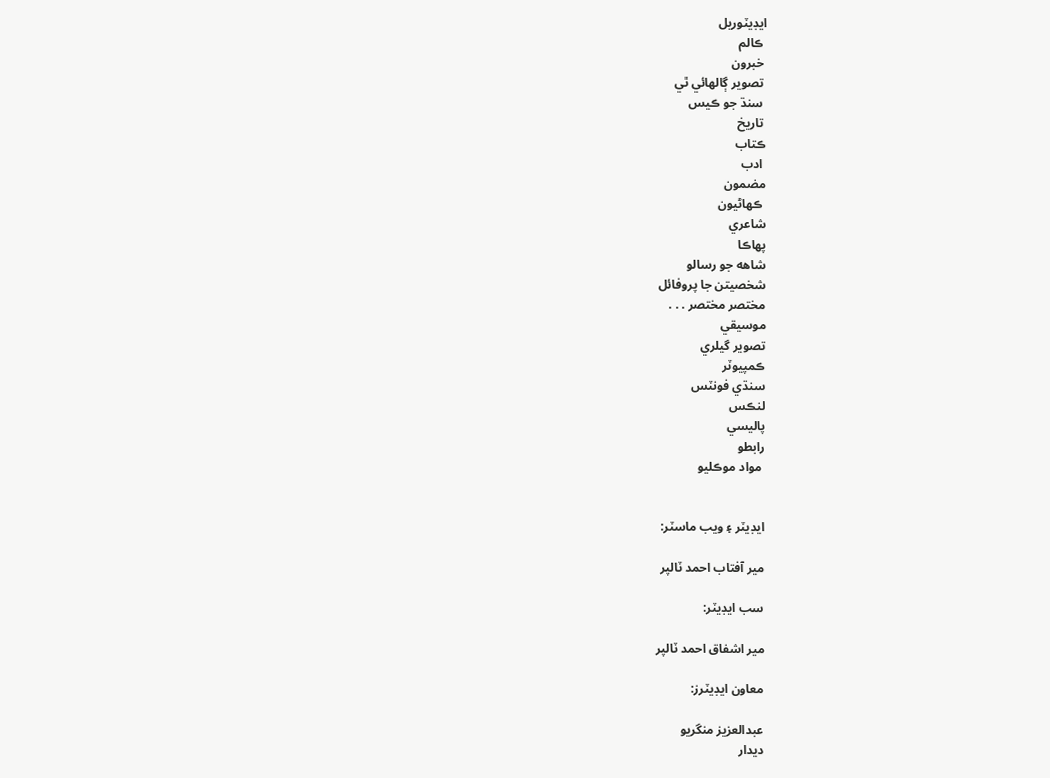ايڊيٽوريل
 ڪالم
 خبرون
 تصوير ڳالهائي ٿي
 سنڌ جو ڪيس
 تاريخ
ڪتاب
 ادب
مضمون
 ڪهاڻيون
شاعري
پهاڪا
شاهه جو رسالو
شخصيتن جا پروفائل
مختصر مختصر . . .
موسيقي
تصوير گيلري
ڪمپيوٽر
سنڌي فونٽس
لنڪس
پاليسي
رابطو
 مواد موڪليو


ايڊيٽر ۽ ويب ماسٽر:

مير آفتاب احمد ٽالپر

سب ايڊيٽر:

مير اشفاق احمد ٽالپر

معاون ايڊيٽرز:

عبدالعزيز منگريو
ديدار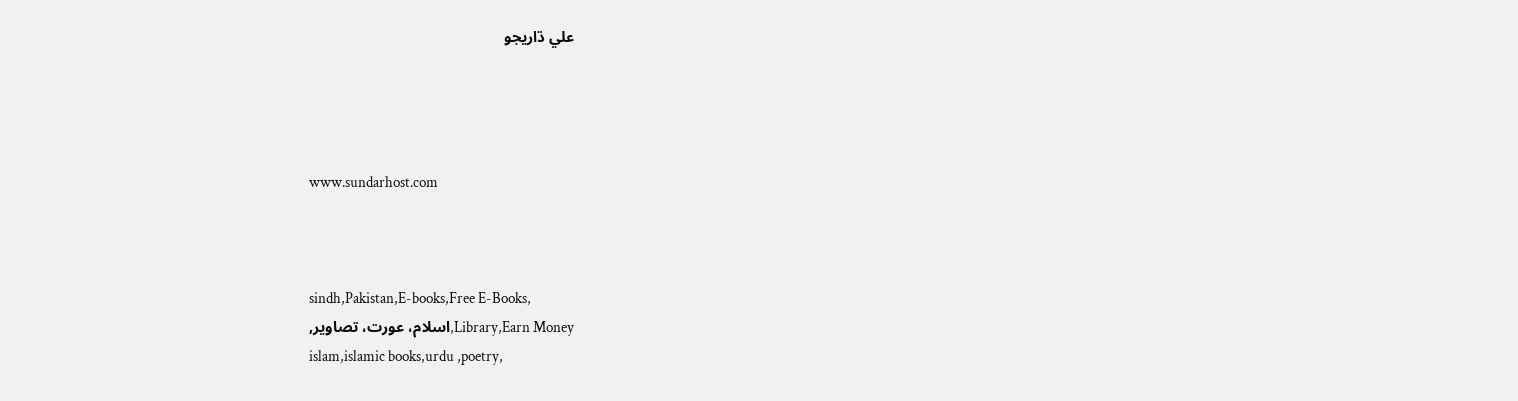علي ڌاريجو




www.sundarhost.com



sindh,Pakistan,E-books,Free E-Books,
Library,Earn Money,اسلام، عورت، تصاوير,
islam,islamic books,urdu ,poetry,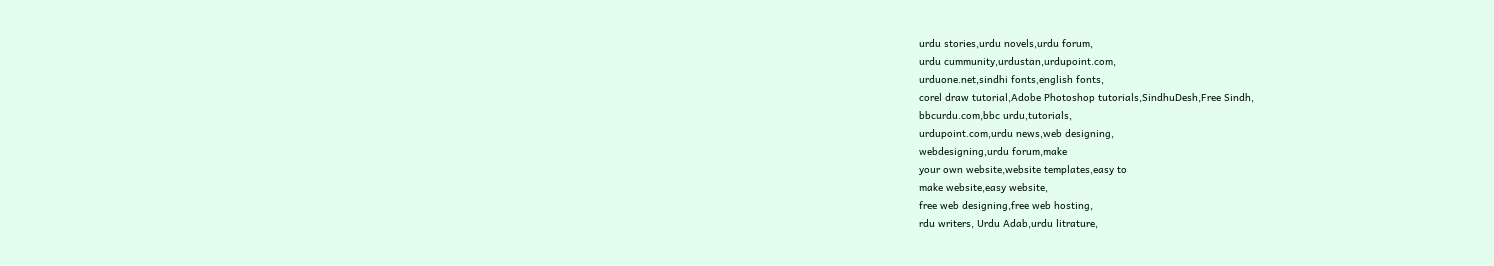urdu stories,urdu novels,urdu forum,
urdu cummunity,urdustan,urdupoint.com,
urduone.net,sindhi fonts,english fonts,
corel draw tutorial,Adobe Photoshop tutorials,SindhuDesh,Free Sindh,
bbcurdu.com,bbc urdu,tutorials,
urdupoint.com,urdu news,web designing,
webdesigning,urdu forum,make
your own website,website templates,easy to
make website,easy website,
free web designing,free web hosting,
rdu writers, Urdu Adab,urdu litrature,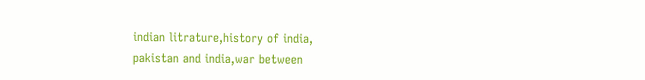indian litrature,history of india,
pakistan and india,war between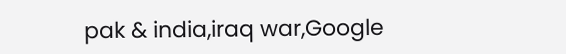pak & india,iraq war,Google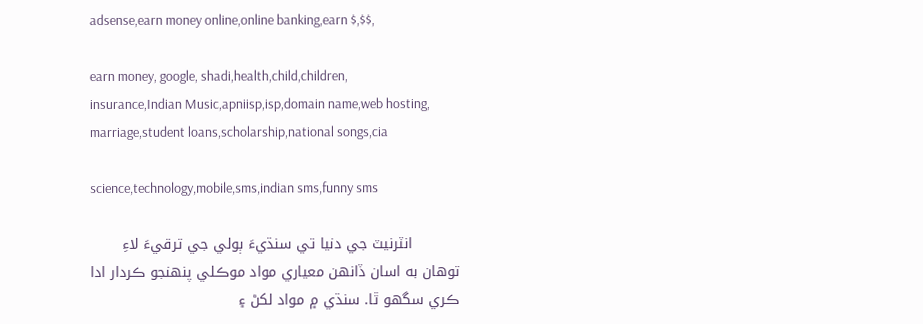adsense,earn money online,online banking,earn $,$$,

earn money, google, shadi,health,child,children,
insurance,Indian Music,apniisp,isp,domain name,web hosting,
marriage,student loans,scholarship,national songs,cia

science,technology,mobile,sms,indian sms,funny sms

          انٽرنيٽ جي دنيا تي سنڌيءَ ٻولي جي ترقيءَ لاءِ توهان به اسان ڏانهن معياري مواد موڪلي پنهنجو ڪردار ادا ڪري سگهو ٿا. سنڌي ۾ مواد لکڻ ۽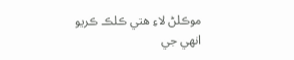موڪلڻ لاءِ هتي ڪلڪ ڪريو انهي جي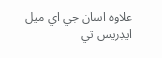علاوه اسان جي اي ميل ايڊريس تي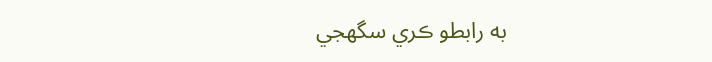به رابطو ڪري سگهجي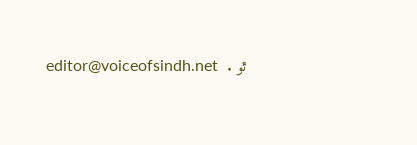ٿو .  editor@voiceofsindh.net